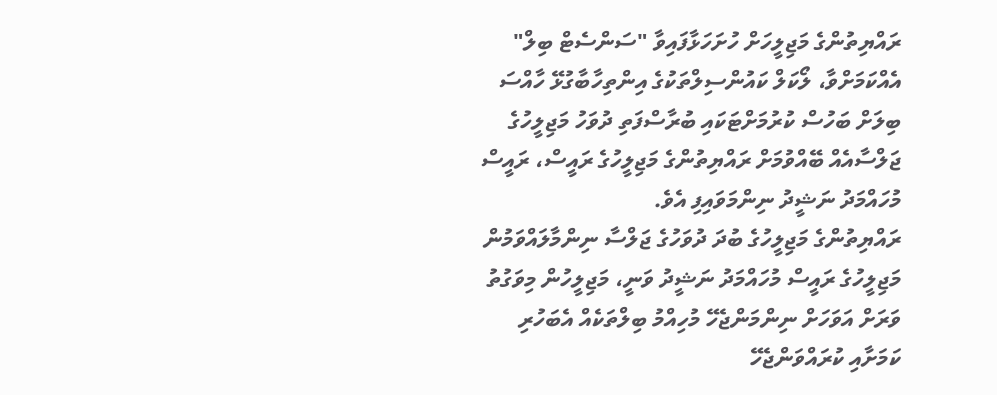ރައްޔިތުންގެ މަޖިލީހަށް ހުށަހަޅާފައިވާ "ސަންސެޓް ބިލް" އެއްކަމަށްވާ، ލޯކަލް ކައުންސިލްތަކުގެ އިންތިހާބާގުޅޭ ހާއްސަ ބިލަށް ބަހުސް ކުރުމަށްޓަކައި ބުރާސްފަތި ދުވަހު މަޖިލީހުގެ ޖަލްސާއެއް ބޭއްވުމަށް ރައްޔިތުންގެ މަޖިލީހުގެ ރައީސް، ރައީސް މުހައްމަދު ނަޝީދު ނިންމަވައިފި އެވެ.
ރައްޔިތުންގެ މަޖިލީހުގެ ބުދަ ދުވަހުގެ ޖަލްސާ ނިންމާލައްވަމުން މަޖިލީހުގެ ރައީސް މުހައްމަދު ނަޝީދު ވަނީ، މަޖިލީހުން މިވަގުތު ވަރަށް އަވަހަށް ނިންމަންޖެހޭ މުހިއްމު ބިލްތަކެއް އެބަހުރި ކަމަށާއި ކުރައްވަންޖެހޭ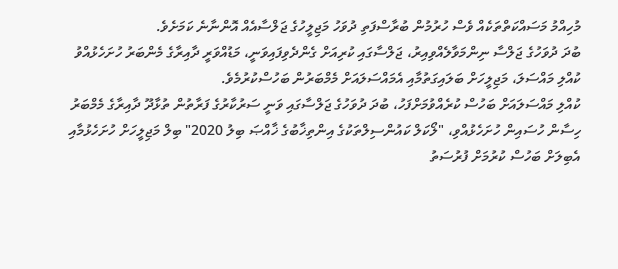މުހިއްމު މަސައްކަތްތަކެއް ވެސް ހުރުމުން ބުރާސްފަތި ދުވަހު މަޖިލީހުގެ ޖަލްސާއެއް އޮންނާނެ ކަމަށެވެ.
ބުދަ ދުވަހުގެ ޖަލްސާ ނިންމަވާލެއްވިއިރު، ޖަލްސާގައި ކުރިއަށް ގެންދެވިފައިވަނީ، މަޑުއްވަރީ ދާއިރާގެ މެންބަރު ހުށަހެޅުއްވު ކުއްލި މައްސަލަ، މަޖިލީހަށް ބަލައިގަތުމާއި އެމައްސަލައަށް މެމްބަރުން ބަހުސްކުރުމެވެ.
ކުއްލި މައްސަލައަށް ބަހުސް ކުރެއްވުމަށްފަހު، ބުދަ ދުވަހުގެ ޖަލްސާގައި ވަނީ ސަރުކާރުގެ ފަރާތުން ތުޅާދޫ ދާއިރާގެ މެމްބަރު ހިސާން ހުސައިން ހުށަހެޅުއްވި، "ލޯކަލް ކައުންސިލްތަކުގެ އިންތިޚާބުގެ ޚާއްޞަ ބިލު 2020" ބިލް މަޖިލީހަށް ހުށަހެޅުމާއި އެބިލަށް ބަހުސް ކުރުމަށް ފުރުސަތު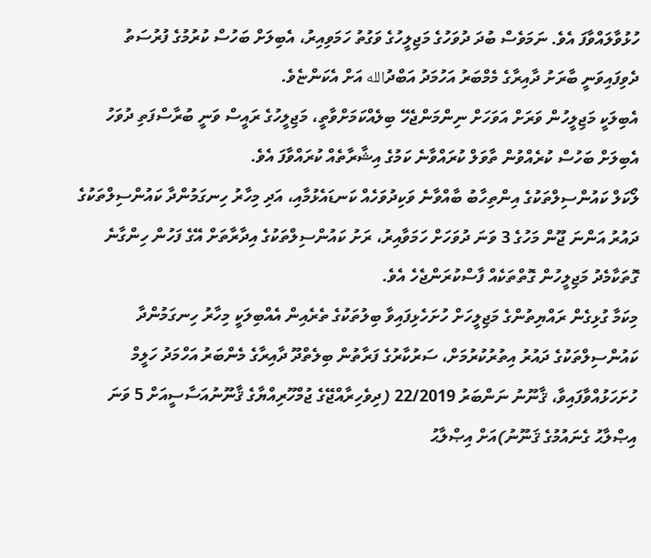ހުޅުވާލައްވާފަ އެވެ. ނަމަވެސް ބުދަ ދުވަހުގެ މަޖިލީހުގެ ވަގުތު ހަމަވިއިރު، އެބިލަށް ބަހުސް ކުރުމުގެ ފުރުސަތު ދެވިފައިވަނީ ބާރަށު ދާއިރާގެ މެމްބަރު އަހުމަދު އަބްދުالله އަށް އެކަންޏެވެ.
އެބިލަކީ މަޖިލީހުން ވަރަށް އަވަހަށް ނިންމަންޖެހޭ ބިލެއްކަމަށްވާތީ، މަޖިލީހުގެ ރައީސް ވަނީ ބުރާސްފަތި ދުވަހު އެބިލަށް ބަހުސް ކުރެއްވުން ތާވަލް ކުރައްވާނެ ކަމުގެ އިޝާރާތެއް ކުރައްވާފަ އެވެ.
ލޯކަލް ކައުންސިލްތަކުގެ އިންތިހާބު ބާއްވާނެ ވަކިދުވަހެއް ކަނޑައެޅުމާއި، އަދި މިހާރު ހިނގަމުންދާ ކައުންސިލްތަކުގެ ދައުރު އަންނަ ޖޫން މަހުގެ 3 ވަނަ ދުވަހަށް ހަމަވާއިރު، ރަށު ކައުންސިލްތަކުގެ އިދާރާތަށް އޭގެ ފަހުން ހިންގާނެ ގޮތަކާމެދު މަޖިލީހުން ގޮތްތަކެއް ފާސްކުރަންޖެހެ އެވެ.
މިކަމާ ގުޅިގެން ރައްޔިތުންގެ މަޖިލީހަށް ހުށަހެޅިފައިވާ ބިލުތަކުގެ ތެރެއިން އެއްބިލަކީ މިހާރު ހިނގަމުންދާ ކައުންސިލްތަކުގެ ދައުރު އިތުރުކުރުމަށް، ސަރުކާރުގެ ފަރާތުން ބިލެތްދޫ ދާއިރާގެ މެންބަރު އަހްމަދު ހަލީމް ހުށަހަޅުއްވާފައިވާ، ޤާނޫނު ނަންބަރު 22/2019 (ދިވެހިރާއްޖޭގެ ޖުމްހޫރިއްޔާގެ ޤާނޫނުއަސާސީއަށް 5 ވަނަ އިޞްލާޙު ގެނައުމުގެ ޤަނޫނު)އަށް އިޞްލާޙު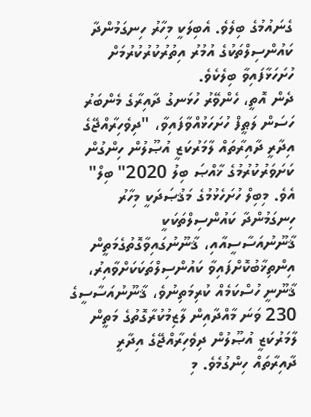ގެނައުމުގެ ބިލެވެ. އެބިލަކީ މިހާރު ހިނގަމުންދާ ކައުންސިލްތަކުގެ އުމުރު އިތުރުކުރުކުރުމަށް ހުށަހަޅާފައިވާ ބިލެކެވެ.
ދެން އޮތީ، ހެންވޭރު ހުޅަނގު ދާއިރާގެ މެންބަރު ހަސަން ލަޠީފް ހުށަހަޅުއްވާފައިވާ، "ދިވެހިރާއްޖޭގެ އިދާރީ ދާއިރާތައް ލާމަރުކަޒީ އުޞޫލުން ހިންގުން ކަށަވަރުކުރުމުގެ ޚާއްޞަ ބިލު 2020" ބިލް" އެވެ. މިބިލް ހުށަހެޅުމުގެ މަޤުޞަދަކީ މިހާރު ހިނގަމުންދާ ކައުންސިލްތަކަކީ ޤާނޫނުއަސާސީއާއި، ޤާނޫނުގައިވާގޮތުގެމަތީން އިންތިޚާބުކޮށްފައިވާ ކައުންސިލްތަކަކަށްވާއިރު، ޤާނޫނީ ހުސްކަމެއް ކުރިމަތިނުވެ، ޤާނޫނުއަސާސީގެ 230 ވަނަ މާއްދާއިން ލާޒިމުކުރާގޮތުގެ މަތީން ލާމަރުކަޒީ އުޞޫލުން ދިވެހިރާއްޖޭގެ އިދާރީ ދާއިރާތައް ހިންގުމެވެ. މި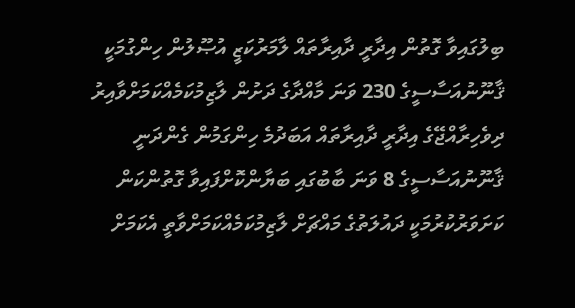ބިލުގައިވާ ގޮތުން އިދާރީ ދާއިރާތައް ލާމަރުކަޒީ އުޞޫލުން ހިންގުމަކީ ޤާނޫނުއަސާސީގެ 230 ވަނަ މާއްދާގެ ދަށުން ލާޒިމުކަމެއްކަމަށްވާއިރު ދިވެހިރާއްޖޭގެ އިދާރީ ދާއިރާތައް އަބަދުމެ ހިންގަމުން ގެންދަނީ ޤާނޫނުއަސާސީގެ 8 ވަނަ ބާބުގައި ބަޔާންކޮށްފައިވާ ގޮތުންކަން ކަށަވަރުކުރުމަކީ ދައުލަތުގެ މައްޗަށް ލާޒިމުކަމެއްކަމަށްވާތީ އެކަމަށް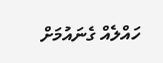ހައްލެއް ގެނައުމަށް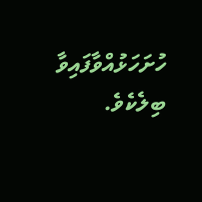ހުށަހަޅުއްވާފައިވާ ބިލެކެވެ.